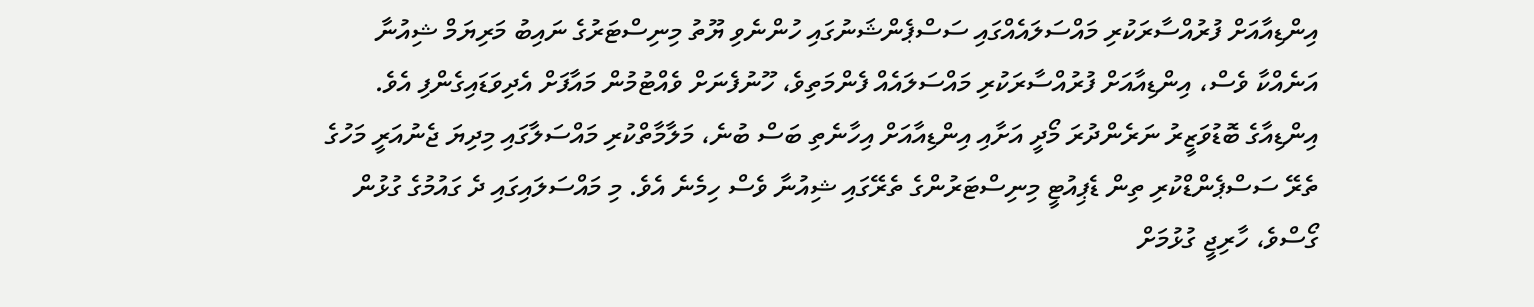އިންޑިއާއަށް ފުރުއްސާރަކުރި މައްސަލައެއްގައި ސަސްޕެންޝަނުގައި ހުންނެވި ޔޫތު މިނިސްޓަރުގެ ނައިބު މަރިޔަމް ޝިއުނާ އަނެއްކާ ވެސް، އިންޑިއާއަށް ފުރުއްސާރަކުރި މައްސަލައެއް ފެންމަތިވެ، ހޫނުފެނަށް ވެއްޓުމުން މައާފަށް އެދިވަޑައިގެންފި އެވެ.
އިންޑިއާގެ ބޮޑުވަޒީރު ނަރެންދުރަ މޯދީ އަށާއި އިންޑިއާއަށް އިހާނެތި ބަސް ބުނެ، މަލާމާތްކުރި މައްސަލާގައި މިދިޔަ ޖެނުއަރީ މަހުގެ ތެރޭ ސަސްޕެންޑްކުރި ތިން ޑެޕިއުޓީ މިނިސްޓަރުންގެ ތެރޭގައި ޝިއުނާ ވެސް ހިމެނެ އެވެ. މި މައްސަލައިގައި ދެ ގައުމުގެ ގުޅުން ގޯސްވެ، ހާރިޖީ ގުޅުމަށް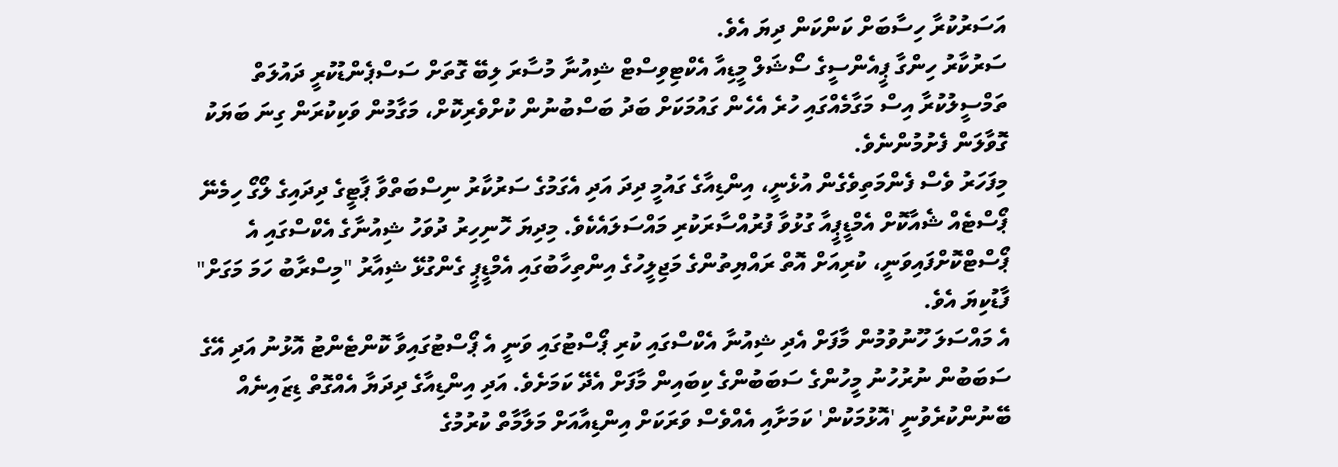އަސަރުކުރާ ހިސާބަށް ކަންކަން ދިޔަ އެވެ.
ސަރުކާރު ހިންގާ ޕީއެންސީގެ ސޯޝަލް މީޑިއާ އެކްޓިވިސްޓް ޝިއުނާ މުސާރަ ލިބޭ ގޮތަށް ސަސްޕެންޑުކުރީ ދައުލަތް ތަމްސީލުކުރާ އިސް މަގާމެއްގައި ހުރެ އެހެން ގައުމަކަށް ބަދު ބަސްބުނުން ކުށްވެރިކޮށް، މަގާމުން ވަކިކުރަން ގިނަ ބަޔަކު ގޮވާލަން ފެށުމުންނެވެ.
މިފަހަރު ވެސް ފެންމަތިވެގެން އުޅެނީ، އިންޑިއާގެ ގައުމީ ދިދަ އަދި އެގަމުގެ ސަރުކާރު ނިސްބަތްވާ ޕާޓީގެ ދިދައިގެ ލޯގޯ ހިމެނޭ ޕޯސްޓެއް ޝެއާކޮށް އެމްޑީޕީއާ ގުޅުވާ ފުރުއްސާރަކުރި މައްސަލައެކެވެ. މިދިޔަ ހޮނިހިރު ދުވަހު ޝިއުނާގެ އެކްސްގައި އެ ޕޯސްޓްކޮށްފައިވަނީ، ކުރިއަށް އޮތް ރައްޔިތުންގެ މަޖިލީހުގެ އިންތިހާބުގައި އެމްޑީޕީ ގެންގުޅޭ ޝިއާރު "މިސްރާބު ހަމަ މަގަށް" ފާޑުކިޔަ އެވެ.
އެ މައްސަލަ ހޫނުވުމުން މާފަށް އެދި ޝިއުނާ އެކްސްގައި ކުރި ޕޯސްޓުގައި ވަނީ އެ ޕޯސްޓުގައިވާ ކޮންޓެންޓު އޮޅުނު އަދި އޭގެ ސަބަބުން ނުރުހުނު މީހުންގެ ސަބަބުންގެ ކިބައިން މާފަށް އެދޭ ކަމަށެވެ. އަދި އިންޑިއާގެ ދިދަޔާ އެއްގޮތް ޑިޒައިނެއް ބޭނުންކުރެވުނީ 'އޮޅުމަކުން' ކަމަށާއި އެއްވެސް ވަރަކަށް އިންޑިއާއަށް މަލާމާތް ކުރުމުގެ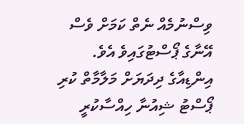ވިސްނުމެއް ނެތް ކަމަށް ވެސް އޭނާގެ ޕޯސްޓުގައިވެ އެވެ.
އިންޑިއާގެ ދިދަޔަށް މަލާމާތް ކުރި ޕޯސްޓު ޝިއުނާ ހިއްސާކުރީ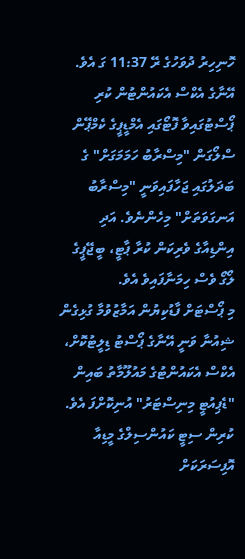ހޮނިހިރު ދުވަހުގެ ރޭ 11:37 ގަ އެވެ. އޭނާގެ އެކްސް އެކައުންޓުން ކުރި ޕޯސްޓުގައިވާ ފޮޓޯގައި އެމްޑީޕީގެ ކެމްޕޭން ސްލޯގަން "މިސްރާބު ހަމަމަގަށް" ގެ ބަދަލުގައި ޖަހާފައިވަނީ "މިސްރާބު އަނގަވަތަށް" މިހެންނެވެ. އަދި އިންޑިއާގެ ވެރިކަން ކުރާ ޕާޓީ، ބީޖޭޕީގެ ލޯގޯ ވެސް ހިމަނާފައިވެ އެވެ.
މި ޕޯސްޓަށް ފާޑުކިޔުން އަމާޒުވުމާ ގުޅިގެން ޝިއުނާ ވަނީ އޭނާގެ ޕޯސްޓު ޑިލީޓުކޮށް، އެކްސް އެކައުންޓުގެ މައުލޫމާތު ބައިން "ޑެޕިއުޓީ މިނިސްޓަރު" އުނިކޮށްފަ އެވެ.
ކުރިން ސިޓީ ކައުންސިލްގެ މީޑިއާ އޮފިސަރަކަށް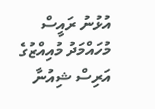އުޅުނު ރައީސް މުހައްމަދު މުއިއްޒުގެ އަރިސް ޝިއުނާ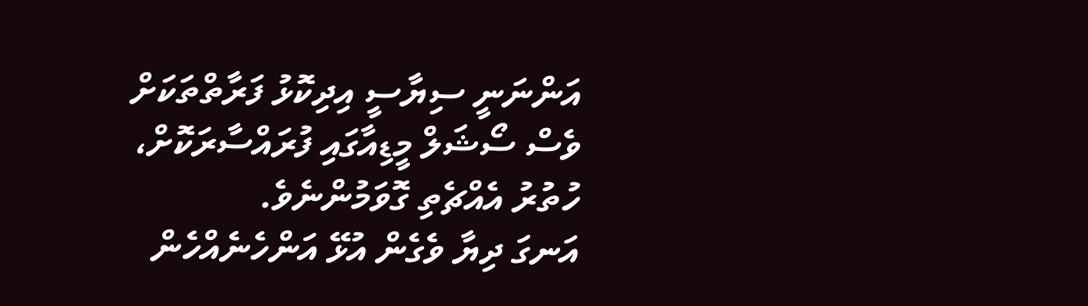އަންނަނީ ސިޔާސީ އިދިކޮޅު ފަރާތްތަކަށް ވެސް ސޯޝަލް މީޑިއާގައި ފުރައްސާރަކޮށް، ހުތުރު އެއްޗެތި ގޮވަމުންނެވެ.
އަނގަ ދިޔާ ވެގެން އުޅޭ އަންހެނެއްހެން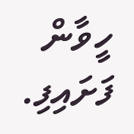ހީވާން ފަށައިފި.